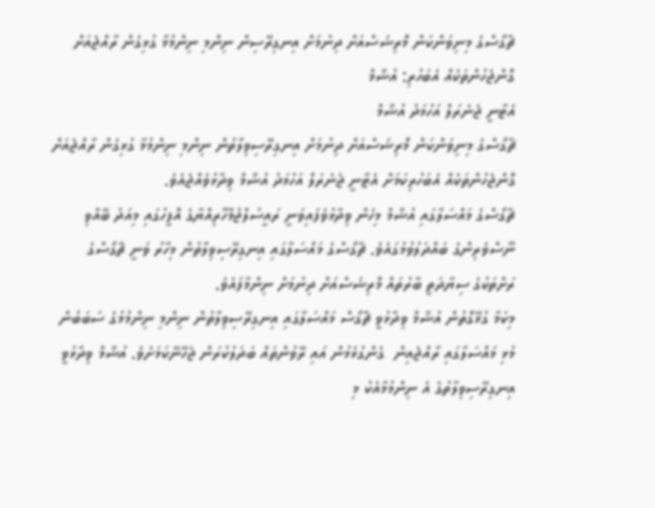ޗާގޯސްގެ މިނިވަންކަން މޮރިޝަސްއަށް ދިނުމަށް އިނގިރޭސިން ނިންމި ނިންމުމާ ގުޅިގެން ރާއްޖެއަށް ގޮންޖެހުންތަކެއް އެބަހުރި: އުޝާމް
އެޓާނީ ޖެނެރަލް އަހުމަދު އުޝާމް
ޗާގޯސްގެ މިނިވަންކަން މޮރިޝަސްއަށް ދިނުމަށް އިނގިރޭސިވިލާތުން ނިންމި ނިންމުމާ ގުޅިގެން ރާއްޖެއަށް ގޮންޖެހުންތަކެއް އެބަހުރިކަމަށް އެޓާނީ ޖެނެރަލް އަހުމަދު އުޝާމް ވިދާޅުވެއްޖެއެވެ.
ޗާގޯސްގެ މައްސަލާގައި އުޝާމް މިހެން ވިދާޅުވެފައިވަނީ ރައީސުލްޖުމްހޫރިއްޔާގެ އޮފީހުގައި މިއަދު ބޭއްވި ނޫސްވެރިންގެ ބައްދަލުވުމުގައެވެ. ޗާގޯސްގެ މައްސަލާގައި އިނގިރޭސިވިލާތުން މިހާރު ވަނީ ޗާގޯސްގެ ރަށްތަކުގެ ސިޔާދަތީ ބާރުތައް މޮރިޝަސްއަށް ދިނުމަށް ނިންމާފައެވެ.
މިކަމާ ގުޅޭގޮތުން އުޝާމް ވިދާޅުވީ ޗާގޯސް މައްސަލާގައި އިނގިރޭސިވިލާތުން ނިންމި ނިންމުމުގެ ސަބަބުން މުޅި މައްސަލާގައި ރާއްޖެއިން  ގެންގުޅެމުން އައި ރޭވުންތައް ބަދަލުކުރަން ޖެހޭނޭކަމަށެވެ. އުޝާމް ވިދާޅުވީ އިނގިރޭސިވިލާތުގެ އެ ނިންމުމާއެކު މި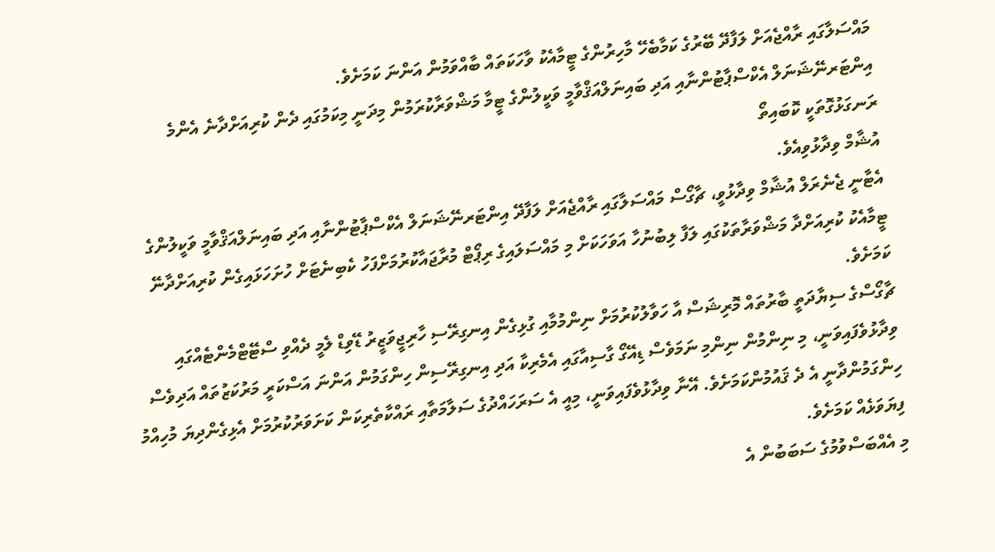މައްސަލާގައި ރާއްޖެއަށް ލަފާދޭ ބޭރުގެ ކަމާބެހޭ މާހިރުންގެ ޓީމާއެކު ވާހަކަތައް ބާއްވަމުން އަންނަ ކަމަށެވެ.
އިންޓަރނޭޝަނަލް އެކްސްޕާޓުންނާއި އަދި ބައިނަލްއަޤްވާމީ ވަކީލުންގެ ޓީމާ މަޝްވަރާކުރަމުން މިދަނީ މިކަމުގައި ދެން ކުރިއަށްދާނެ އެންމެ ރަނގަޅުގޮތަކީ ކޮބައިތޯ
އުޝާމް ވިދާޅުވިއެވެ.
އެޓާނީ ޖެނެރަލް އުޝާމް ވިދާޅުވީ، ޗާގޯސް މައްސަލާގައި ރާއްޖެއަށް ލަފާދޭ އިންޓަރނޭޝަނަލް އެކްސްޕާޓުންނާއި އަދި ބައިނަލްއަޤްވާމީ ވަކީލުންގެ ޓީމާއެކު ކުރިއަށްދާ މަޝްވަރާތަކުގައި ލަފާ ލިބުނުހާ އަވަހަކަށް މި މައްސަލައިގެ ރިޕޯޓް މުރާޖައާކުރުމަށްފަހު ކެބިނެޓަށް ހުށަހަޅައިގެން ކުރިއަށްދާނޭ ކަމަށެވެ.
ޗާގޯސްގެ ސިޔާދަތީ ބާރުތައް މޮރިޝަސް އާ ހަވާލުކުރުމަށް ނިންމުމާއި ގުޅިގެން އިނގިރޭސި ހާރިޖީވަޒީރު ޑޭވިޑް ލެމީ ދެއްވި ސްޓޭޓްމެންޓެއްގައި ވިދާޅުވެފައިވަނީ، މި ނިންމުން ނިންމި ނަމަވެސް ޑިއޭގޯ ގާސިއާގައި އެމެރިކާ އަދި އިނގިރޭސިން ހިންގަމުން އަންނަ އަސްކަރީ މަރުކަޒުތައް އަދިވެސް ހިންގަމުންދާނީ އެ ދެ ޤައުމުންކަމަށެވެ. އޭނާ ވިދާޅުވެފައިވަނީ، މިއީ އެ ސަރަހައްދުގެ ސަލާމަތާއި ރައްކާތެރިކަން ކަށަވަރުކުރުމަށް އެޅިގެންދިޔަ މުހިއްމު ފިޔަވަޅެއް ކަމަށެވެ.
މި އެއްބަސްވުމުގެ ސަބަބުން އެ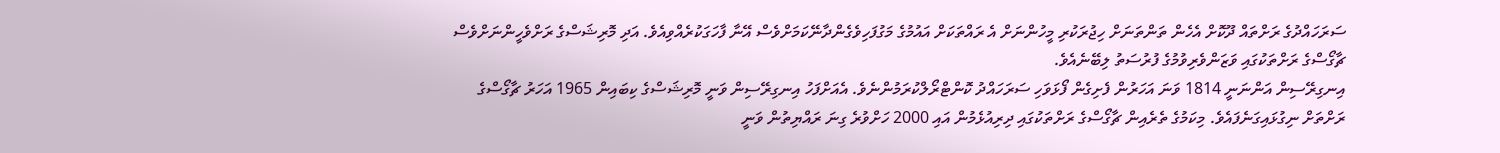ސަރަހައްދުގެ ރަށްތައް ދޫކޮށް އެހެން ތަންތަނަށް ހިޖުރަކުރި މީހުންނަށް އެ ރައްތަކަށް އައުމުގެ މަގުފަހިވެގެންދާނޭކަމަށްވެސް އޭނާ ފާހަގަކުރެއްވިއެވެ. އަދި މޮރިޝަސްގެ ރަށްވެހީންނަށްވެސް ޗާގޯސްގެ ރަށްތަކުގައި ވަޒަންވެރިވުމުގެ ފުރުސަތު ލިބޭނެއެވެ.
އިނގިރޭސިން އަންނަނީ 1814 ވަނަ އަހަރުން ފެށިގެން ފޯޅަވަހި ސަރަހައްދު ކޮންޓްރޯލްކުރަމުންނެވެ. އެއަށްފަހު އިނގިރޭސިން ވަނީ މޮރިޝަސްގެ ކިބައިން 1965 އަހަރު ޗާގޯސްގެ ރަށްތަށް ނިގުޅައިގަނެފައެވެ. މިކަމުގެ ތެރެއިން ޗާގޯސްގެ ރަށްތަކުގައި ދިރިއުޅެމުން އައި 2000 ހަށްވުރެ ގިނަ ރައްޔިތުން ވަނީ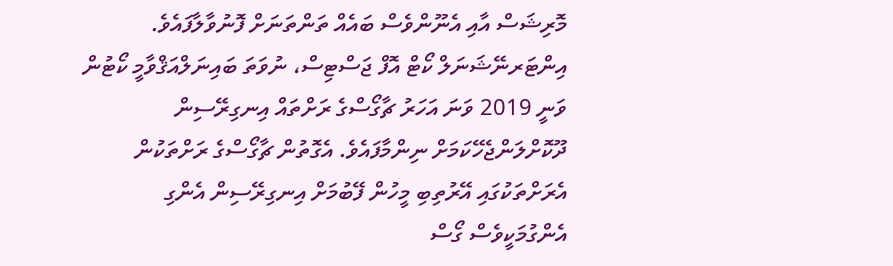މޮރިޝަސް އާއި އެނޫންވެސް ބައެއް ތަންތަނަށް ފޮނުވާލާފައެވެ.
އިންޓަރނޭޝަނަލް ކޯޓް އޮފް ޖަސްޓިސް، ނުވަތަ ބައިނަލްއަޤްވާމީ ކޯޓުން ވަނީ 2019 ވަނަ އަހަރު ޗާގޯސްގެ ރަށްތައް އިނގިރޭސިން ދޫކޮށްލަންޖެހޭކަމަށް ނިންމާފައެވެ. އެގޮތުން ޗާގޯސްގެ ރަށްތަކުން އެރަށްތަކުގައި އޭރުތިބި މީހުން ފޭބުމަށް އިނގިރޭސިން އެންގި އެންގުމަކީވެސް ގޯސް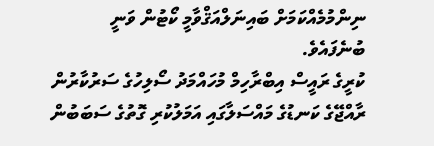ނިންމުމެއްކަމަށް ބައިނަލްއަޤްވާމީ ކޯޓުން ވަނީ ބުނެފައެވެ.
ކުރީގެ ރައީސް އިބްރާހިމް މުހައްމަދު ސޯލިހުގެ ސަރުކާރުން ރާއްޖޭގެ ކަނޑުގެ މައްސަލާގައި އަމަލުކުރި ގޮތުގެ ސަބަބުން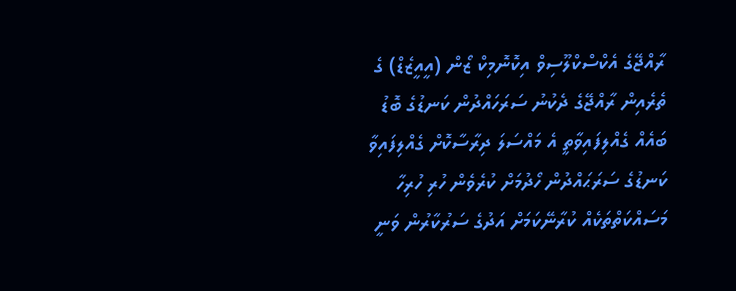ރާއްޖޭގެ އެކްސްކްލޫސިވް އިކޮނޮމިކް ޒޯން (އީއީޒެޑް) ގެ ތެރެއިން ރާއްޖޭގެ ދެކުނު ސަރަހައްދުން ކަނޑުގެ ބޮޑު ބައެއް ގެއްލިފައިވާތީ އެ މައްސަލަ ދިރާސާކޮށް ގެއްލިފައިވާ ކަނޑުގެ ސަރަޙައްދުން ހޯދުމަށް ކުރެވެން ހުރި ހުރިހާ މަސައްކަތްތަކެއް ކުރާނޭކަމަށް އަދުގެ ސަރުކާރުން ވަނީ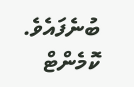ބުނެފައެވެ.
ކޮމެންޓް